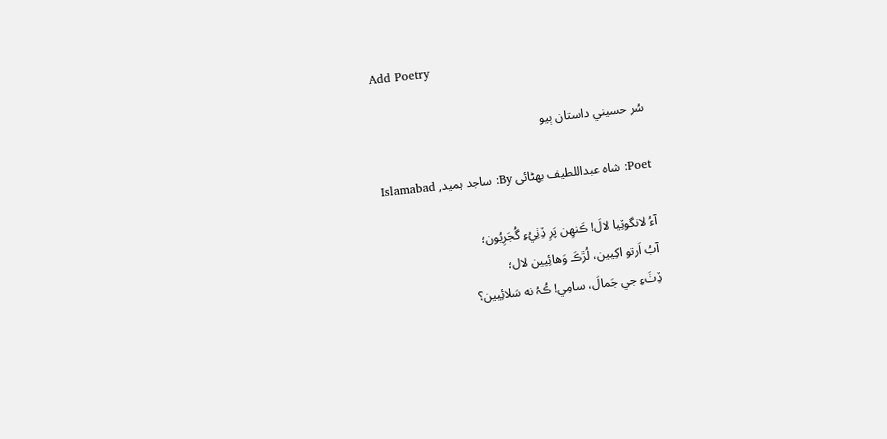Add Poetry

سُر حسيني داستان ٻيو

Poet: شاہ عبداللطیف بھٹائی By: ساجد ہمید, Islamabad

آءُ لانگوٽِيا لالَ! ڪَنهِن پَرِ ڏِٺِيُءِ گُجَرِيُون؛
آبُ اَرتو اکِيين، لُڙڪَ وَهائِيين لال؛
ڏِٺَءِ جي جَمالَ، سامِي! ڪُہُ نه سَلائِيين؟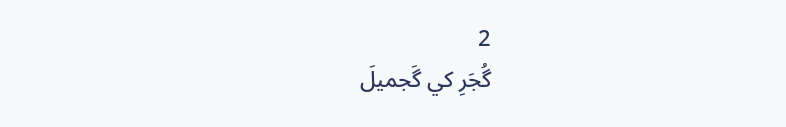2
گُجَرِ کي گَجميلَ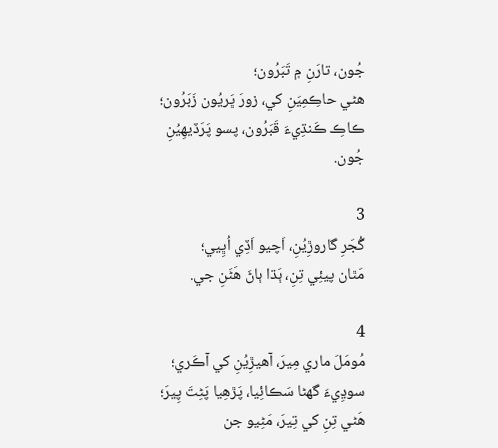جُون، تارَنِ ۾ تَبَرُون؛
هڻي حاڪِمِيَنِ کي، زورَ ڀَريُون زَبَرُون؛
ڪاڪِ ڪَنڌِيءَ قَبَرُون، پسو پَرَڏيهِيُنِ جُون.

3
گُجَرِ گاروڙِيُنِ، اَچيو اَڏِي اُڀِيي؛
مَٿان پيئِي تِنِ، ٻَڌا ٻاڻَ هَڻَنِ جي.

4
مُومَلَ ماري مِيرَ، آهيڙِيُنِ کي آڪَري؛
سوڍِيءَ گھڻا سَڪائِيا، پَڙهِيا پَڻِتَ پِيرَ؛
هَڻي تِنِ کي تِيرَ، مَڻِيو جن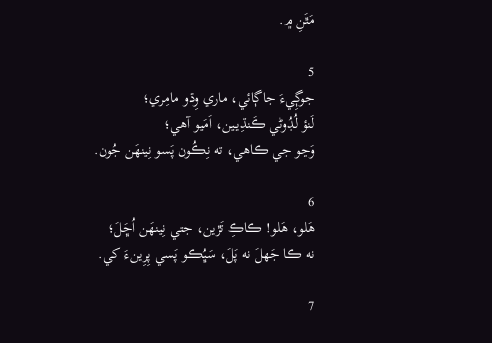مَٿَنِ ۾.

5
جوڳِيءَ جاڳائي، ماري وِڌو مامِري؛
لَنؤ لُڊُوڻي ڪَنڌِيـين، اَمَيو آهي؛
وَڃو جي ڪاهي، ته نِڪُون پَسو نِينهَن جُون.

6
هَلو، هَلو! ڪاڪِ تَڙين، جتي نِينهَن اُڇَلَ؛
نه ڪا جَھلَ نه پَلَ، سَڀُڪو پَسي پِرِينءَ کي.

7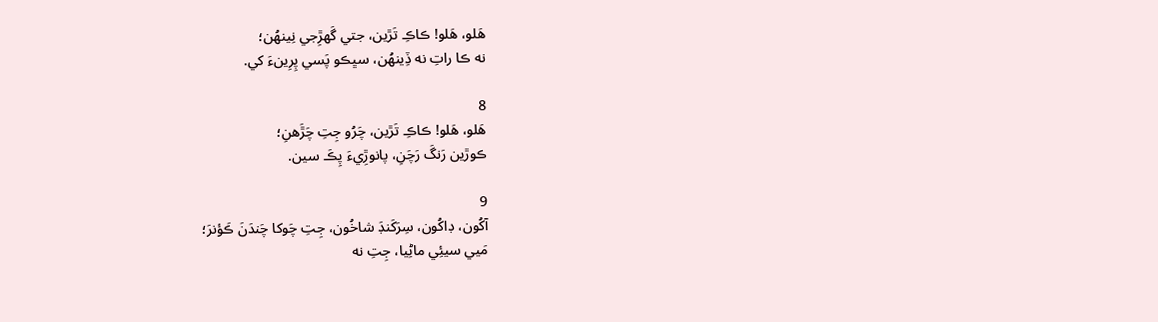هَلو، هَلو! ڪاڪِ تَڙين، جتي گَھڙِجي نِينهُن؛
نه ڪا راتِ نه ڏِينهُن، سڀڪو پَسي پِرِينءَ کي.

8
هَلو، هَلو! ڪاڪِ تَڙين، چَرُو جِتِ چَڙَهنِ؛
ڪوڙين رَنگَ رَچَنِ، پانوڙِيءَ پِڪَ سين.

9
آکُون، ڊاکُون، سِرَکَنڊَ شاخُون، جِتِ چَوکا چَندَنَ ڪَؤنرَ؛
مَيي سيئِي ماڻِيا، جِتِ نه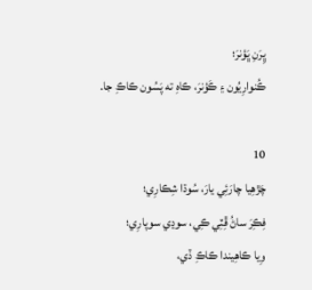ڀِرَنِ ڀَؤنرَ؛
ڪُنوارِيُون ۽ ڪَؤنرَ، ڪاهِ ته پَسُون ڪاڪِ جا.

10
چَڙهِيا چارَئِي يارَ، سُوڌا شِڪارِي؛
فِڪِرَ ساڻُ ڦِٽِي ڪِي، سوڍي سوپارِي؛
وِيا ڪاهِيندا ڪاڪِ ڏي،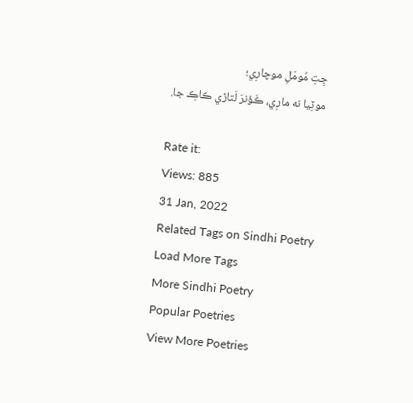جِتِ مُومَلِ موچارِي؛
موٽِيا نه مارِي، ڪَؤنرَ لَتاڙي ڪاڪِ جا.

Rate it:
Views: 885
31 Jan, 2022
Related Tags on Sindhi Poetry
Load More Tags
More Sindhi Poetry
Popular Poetries
View More Poetries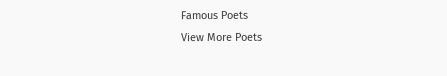Famous Poets
View More Poets